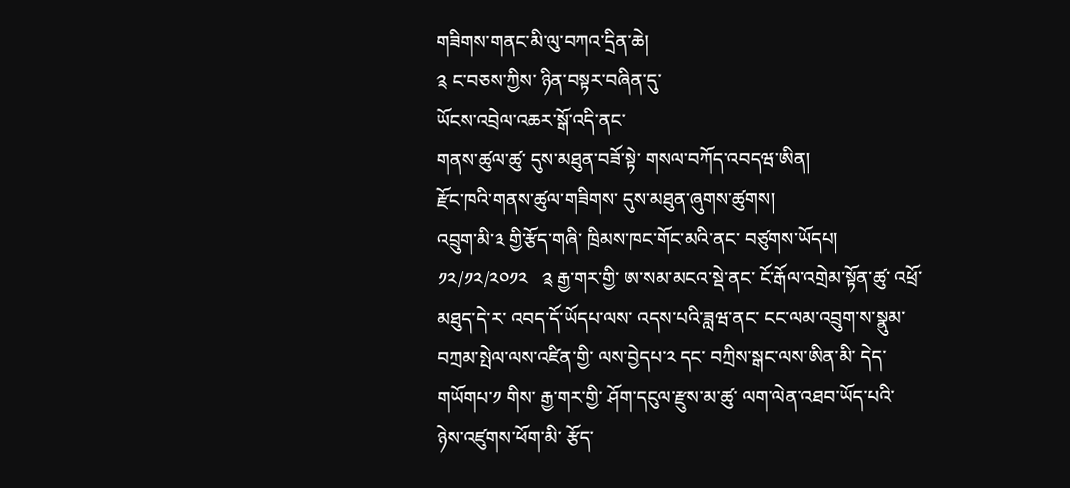གཟིགས་གནང་མི་ལུ་བཀའ་དྲིན་ཆེ།
༉ ང་བཅས་ཀྱིས་ ཉིན་བསྟར་བཞིན་དུ་
ཡོངས་འབྲེལ་འཆར་སྒོ་འདི་ནང་
གནས་ཚུལ་ཚུ་ དུས་མཐུན་བཟོ་སྟེ་ གསལ་བཀོད་འབདཝ་ཨིན།
རྫོང་ཁའི་གནས་ཚུལ་གཟིགས་ དུས་མཐུན་ཞུགས་ཚུགས།
འབྲུག་མི་༣ གྱི་རྩོད་གཞི་ ཁྲིམས་ཁང་གོང་མའི་ནང་ བཙུགས་ཡོདཔ།
༡༢/༡༢/༢༠༡༢   ༉ རྒྱ་གར་གྱི་ ཨ་སམ་མངའ་སྡེ་ནང་ ངོ་རྒོལ་འགྲེམ་སྟོན་ཚུ་ འཕྲོ་མཐུད་དེ་ར་ འབད་དོ་ཡོདཔ་ལས་ འདས་པའི་ཟླཝ་ནང་ ངང་ལམ་འབྲུག་ས་སྣུམ་བཀྲམ་སྤེལ་ལས་འཛིན་གྱི་ ལས་བྱེདཔ་༢ དང་ བཀྲིས་སྒང་ལས་ཨིན་མི་ དེད་གཡོགཔ་༡ གིས་ རྒྱ་གར་གྱི་ ཤོག་དངུལ་རྫུས་མ་ཚུ་ ལག་ལེན་འཐབ་ཡོད་པའི་ ཉེས་འཛུགས་ཕོག་མི་ རྩོད་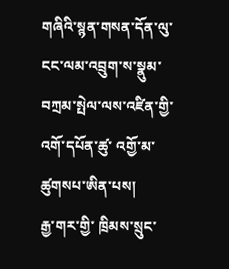གཞིའི་སྙན་གསན་དོན་ལུ་ ངང་ལམ་འབྲུག་ས་སྣུམ་བཀྲམ་སྤེལ་ལས་འཛིན་གྱི་ འགོ་དཔོན་ཚུ་ འགྱོ་མ་ཚུགསཔ་ཨིན་པས།
རྒྱ་གར་གྱི་ ཁྲིམས་སྲུང་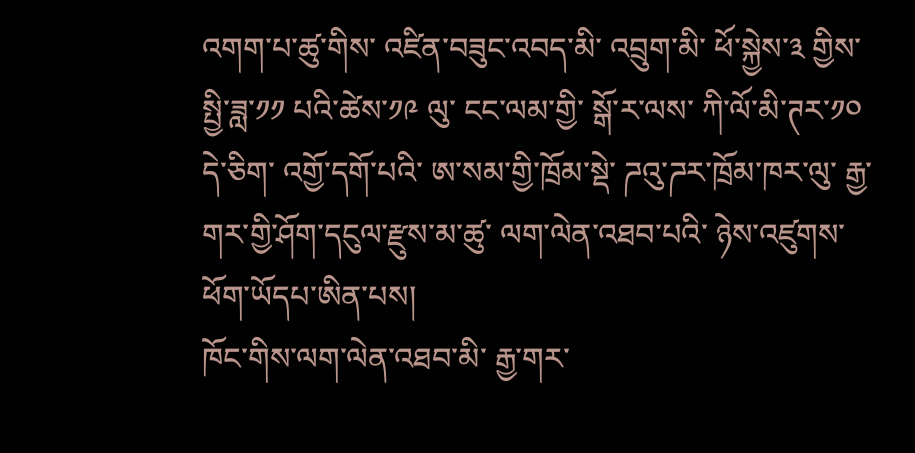འགག་པ་ཚུ་གིས་ འཛིན་བཟུང་འབད་མི་ འབྲུག་མི་ ཕོ་སྐྱེས་༣ གྱིས་ སྤྱི་ཟླ་༡༡ པའི་ཚེས་༡༩ ལུ་ ངང་ལམ་གྱི་ སྒོ་ར་ལས་ ཀི་ལོ་མི་ཊར་༡༠ དེ་ཅིག་ འགྱོ་དགོ་པའི་ ཨ་སམ་གྱི་ཁྲོམ་སྡེ་ ཌའུ་ཌར་ཁྲོམ་ཁར་ལུ་ རྒྱ་གར་གྱི་ཤོག་དངུལ་རྫུས་མ་ཚུ་ ལག་ལེན་འཐབ་པའི་ ཉེས་འཛུགས་ཕོག་ཡོདཔ་ཨིན་པས།
ཁོང་གིས་ལག་ལེན་འཐབ་མི་ རྒྱ་གར་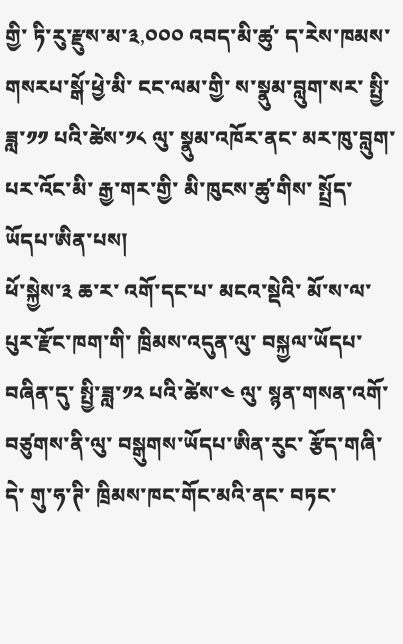གྱི་ ཏི་རུ་རྫུས་མ་༣,༠༠༠ འབད་མི་ཚུ་ ད་རེས་ཁམས་ གསརཔ་སྒོ་ཕྱེ་མི་ ངང་ལམ་གྱི་ ས་སྣུམ་བླུག་སར་ སྤྱི་ཟླ་༡༡ པའི་ཚེས་༡༨ ལུ་ སྣུམ་འཁོར་ནང་ མར་ཁུ་བླུག་པར་འོང་མི་ རྒྱ་གར་གྱི་ མི་ཁུངས་ཚུ་གིས་ སྤྲོད་ཡོདཔ་ཨིན་པས།
ཕོ་སྐྱེས་༣ ཆ་ར་ འགོ་དང་པ་ མངའ་སྡེའི་ མོ་ས་ལ་པུར་རྫོང་ཁག་གི་ ཁྲིམས་འདུན་ལུ་ བསྐྱལ་ཡོདཔ་བཞིན་དུ་ སྤྱི་ཟླ་༡༢ པའི་ཚེས་༤ ལུ་ སྙན་གསན་འགོ་བཙུགས་ནི་ལུ་ བསྒུགས་ཡོདཔ་ཨིན་རུང་ རྩོད་གཞི་དེ་ གུ་ཧ་ཊི་ ཁྲིམས་ཁང་གོང་མའི་ནང་ བཏང་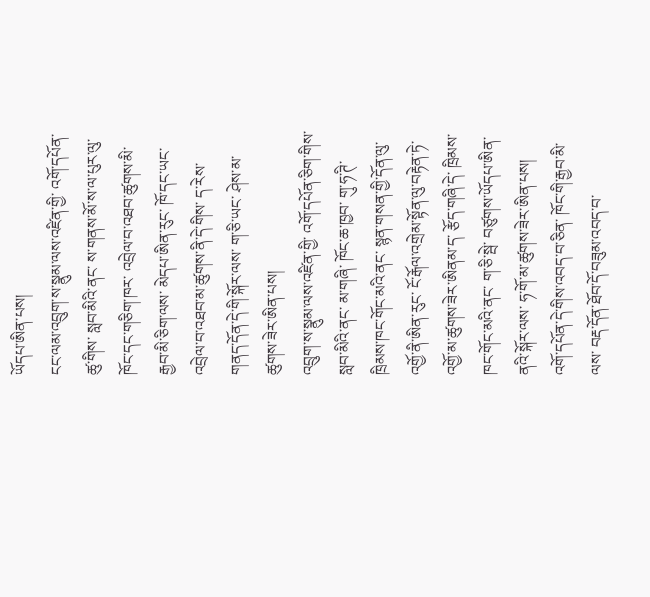ཡོདཔ་ཨིན་པས།
ངང་ལམ་འབྲུག་ས་སྣུམ་ལས་འཛིན་གྱི་ འགོ་དཔོན་ཚུ་གིས་ སླབ་མིའི་ནང་ ས་གནས་མོ་ས་ལ་པུར་ལུ་ ཁོང་དང་གཅིག་ཁར་ འབྲེལ་བ་འཐབ་ཚུགས་མི་ རྒྱབ་མི་ཅིག་ལས་ མེདཔ་ཨིན་རུང་ ཁོ་དང་ཡང་ འབྲེལ་བ་འཐབ་མ་ཚུགས་ནི་དེ་གིས་ ད་རེས་ གནད་དོན་དེ་གི་སྐོར་ལས་ ག་ཅི་ཡང་ ཤེས་མ་ཚུགས་ཟེར་ཨིན་པས།
འབྲུག་ས་སྣུམ་ལས་འཛིན་གྱི་ འགོ་དཔོན་ཅིག་གིས་ སླབ་མིའི་ནང་ མ་གཞི་ ཁོང་ཆ་ཁྱབ་ གུ་ཧ་ཊི་ཁྲིམས་ཁང་གོང་མའི་ནང་ སྙན་གསན་གྱི་དོན་ལུ་ འགྱོ་ནི་ཨིན་རུང་ ངོ་རྒོལ་འགྲེམ་སྟོན་ལུ་བརྟེན་ཏེ་ འགྱོ་མ་ཚུགས་ཟེར་ཨིནམ་ད་ རྩོད་གཞི་དེ་ ཁྲིམས་ཁང་གོང་མའི་ནང་ ག་ཅི་སྦེ་ བཙུགས་ཡོདཔ་ཨིན་ནའི་སྐོར་ལས་ ཧ་གོ་མ་ཚུགས་ཟེར་ཨིན་པས།
འགོ་དཔོན་དེ་གིས་འབད་བ་ཅིན་ ཁོང་གི་རྒྱབ་མི་ལས་ བརྡ་དོན་ཐོབ་དོ་བཟུམ་འབད་བ་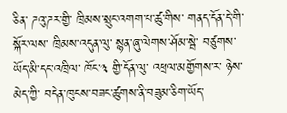ཅིན་ ཌའུ་ཌར་གྱི་ ཁྲིམས་སྲུང་འགག་པ་ཚུ་གིས་ གནད་དོན་དེ་གི་སྐོར་ལས་ ཁྲིམས་འདུན་ལུ་ སྙན་ཞུ་ལེགས་ཤོམ་སྦེ་ བཙུགས་ཡོད་མི་དང་འཁྲིལ་ ཁོང་༣ གྱི་དོན་ལུ་ འཕྲལ་མགྱོགས་ར་ ཉེས་མེད་ཀྱི་ བདེན་ཁུངས་བཟང་ཚུགས་ནི་བཟུམ་ཅིག་ཡོད་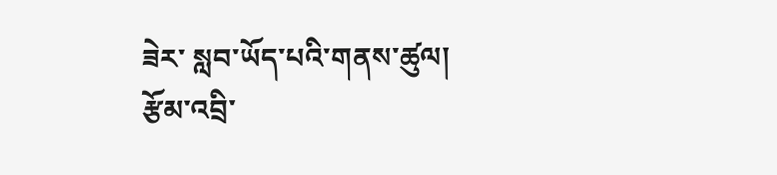ཟེར་ སླབ་ཡོད་པའི་གནས་ཚུལ།
རྩོམ་འབྲི་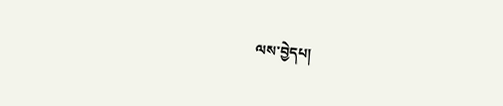ལས་བྱེདཔ།